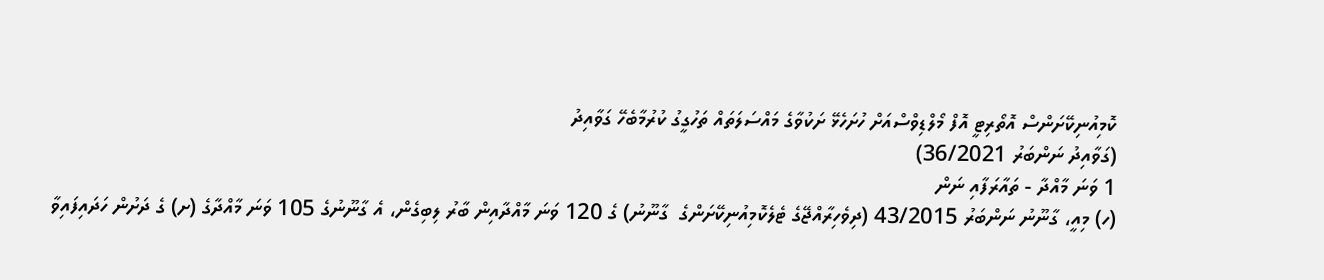ކޮމިއުނިކޭށަންސް އޮތޯރިޓީ އޮފް މޯލްޑިވްސްއަށް ހުށަހެޅޭ ށަކުވާގެ މައްސަލަތައް ތަހުގީގު ކުރުމާބެހޭ ގަވާއިދު
(ގަވާއިދު ނަންބަރު 36/2021)
1 ވަނަ މާއްދާ - ތައާރަފާއި ނަން
(ހ) މިއީ، ގާނޫނު ނަންބަރު 43/2015 (ދިވެހިރާއްޖޭގެ ޓެލެކޮމިއުނިކޭށަންގެ  ގާނޫނު) ގެ 120 ވަނަ މާއްދާއިން ބާރު ލިބިގެން، އެ ގާނޫނުގެ 105 ވަނަ މާއްދާގެ (ށ) ގެ ދަށުން ހަދައިފައިވާ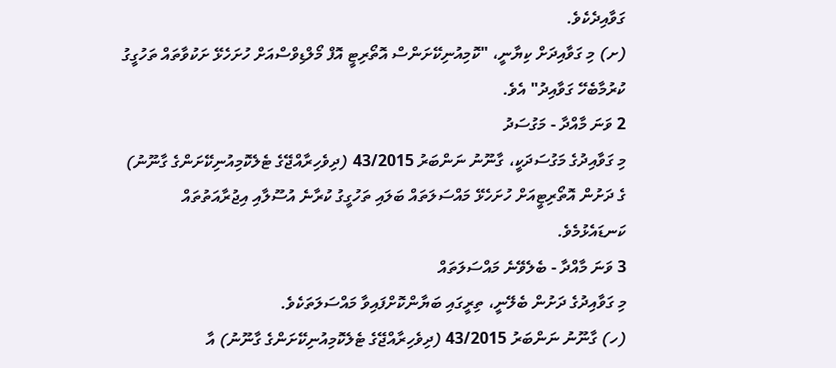ގަވާއިދެކެވެ.
(ށ) މި ގަވާއިދަށް ކިޔާނީ، "ކޮމިއުނިކޭށަންސް އޮތޯރިޓީ އޮފް މޯލްޑިވްސްއަށް ހުށަހެޅޭ ށަކުވާތައް ތަހުގީގު ކުރުމާބެހޭ ގަވާއިދު" އެވެ.
2 ވަނަ މާއްދާ - މަގުސަދު
މި ގަވާއިދުގެ މަގުސަދަކީ، ގާނޫނު ނަންބަރު 43/2015 (ދިވެހިރާއްޖޭގެ ޓެލެކޮމިއުނިކޭށަންގެ ގާނޫނު) ގެ ދަށުން އޮތޯރިޓީއަށް ހުށަހެޅޭ މައްސަލަތައް ބަލައި ތަހުގީގު ކުރާނެ އުސޫލާއި އިޖުރާއަތުތައް ކަނޑައެޅުމެވެ.
3 ވަނަ މާއްދާ - ބެލެވޭނެ މައްސަލަތައް
މި ގަވާއިދުގެ ދަށުން ބެލޭނީ، ތިރީގައި ބަޔާންކޮށްފައިވާ މައްސަލަތަކެވެ.
(ހ) ގާނޫނު ނަންބަރު 43/2015 (ދިވެހިރާއްޖޭގެ ޓެލެކޮމިއުނިކޭށަންގެ ގާނޫނު) އާ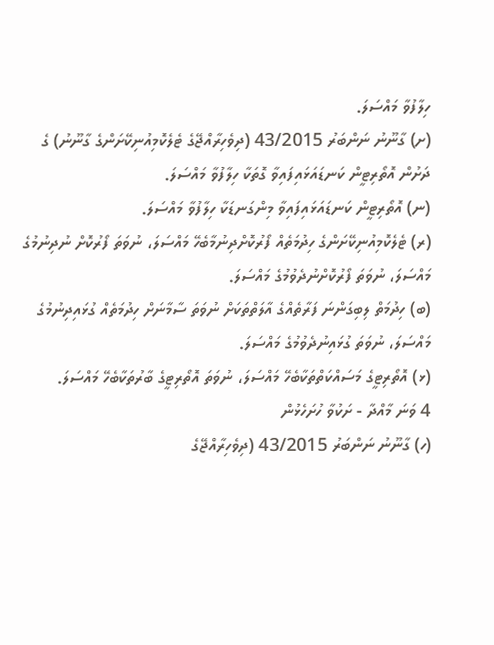ހިލާފުވާ މައްސަލަ.
(ށ) ގާނޫނު ނަންބަރު 43/2015 (ދިވެހިރާއްޖޭގެ ޓެލެކޮމިއުނިކޭށަންގެ ގާނޫނު) ގެ ދަށުން އޮތޯރިޓީން ކަނޑައަޅައިފައިވާ ގޮތަކާ ހިލާފުވާ މައްސަލަ.
(ނ) އޮތޯރިޓީން ކަނޑައަޅައިފައިވާ މިންގަނޑަކާ ހިލާފުވާ މައްސަލަ.
(ރ) ޓެލެކޮމިއުނިކޭށަންގެ ހިދުމަތެއް ފޯރުކޮށްދިނުމާބެހޭ މައްސަލަ، ނުވަތަ ފޯރުކޮށް ނުދިނުމުގެ މައްސަލަ، ނުވަތަ ފޯރުކޮށްނުދެވުމުގެ މައްސަލަ.
(ބ) ހިދުމަތް ލިބިގަންނަ ފަރާތެއްގެ އާލަތްތަކަށް ނުވަތަ ސާމާނަށް ހިދުމަތެއް ގުޅައިދިނުމުގެ މައްސަލަ، ނުވަތަ ގުޅައިނުދެވުމުގެ މައްސަލަ.
(ޅ) އޮތޯރިޓީގެ މަސައްކަތްތަކާބެހޭ މައްސަލަ، ނުވަތަ އޮތޯރިޓީގެ ބާރުތަކާބެހޭ މައްސަލަ.
4 ވަނަ މާއްދާ - ށަކުވާ ހުށަހެޅުން
(ހ) ގާނޫނު ނަންބަރު 43/2015 (ދިވެހިރާއްޖޭގެ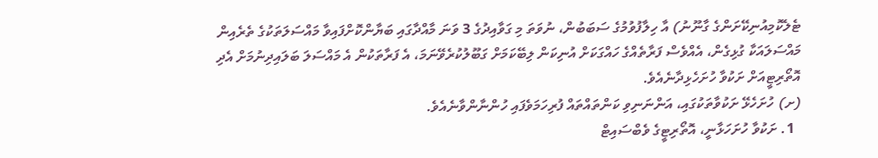ޓެލެކޮމިއުނިކޭށަންގެ ގާނޫނު) އާ ހިލާފުވުމުގެ ސަބަބުން، ނުވަތަ މި ގަވާއިދުގެ 3 ވަނަ މާއްދާގައި ބަޔާންކޮށްފައިވާ މައްސަލަތަކުގެ ތެރެއިން މައްސަލައަކާ ގުޅިގެން، އެއްވެސް ފަރާތެއްގެ ހައްގަކަށް އުނިކަން ލިބޭކަމަށް ގަބޫލުކުރެވޭނަމަ، އެ ފަރާތަކުން އެ މައްސަލަ ބަލައިދިނުމަށް އެދި އޮތޯރިޓީއަށް ށަކުވާ ހުށަހެޅިދާނެއެވެ.
(ށ) ހުށަހެޅޭ ށަކުވާތަކުގައި، އަންނަނިވި ކަންތައްތައް ފުރިހަމަވެފައި ހުންނާންވާނެއެވެ.
  1. ށަކުވާ ހުށަހަޅާނީ، އޮތޯރިޓީގެ ވެބްސައިޓް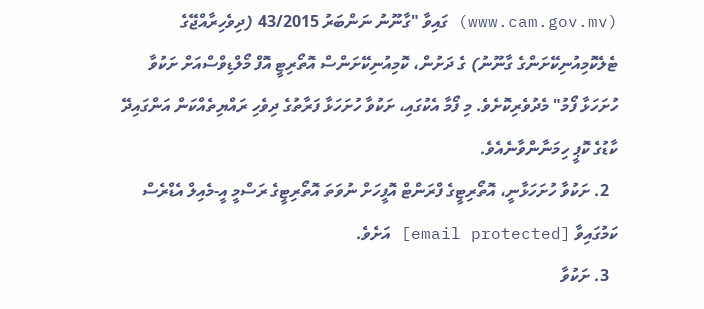(www.cam.gov.mv) ގައިވާ "ގާނޫނު ނަންބަރު 43/2015 (ދިވެހިރާއްޖޭގެ ޓެލެކޮމިއުނިކޭށަންގެ ގާނޫނު) ގެ ދަށުން، ކޮމިއުނިކޭށަންސް އޮތޯރިޓީ އޮފް މޯލްޑިވްސްއަށް ށަކުވާ ހުށަހަޅާ ފޯމު" މެދުވެރިކޮށެވެ. މި ފޯމާ އެކުގައި، ށަކުވާ ހުށަހަޅާ ފަރާތުގެ ދިވެހި ރައްޔިތެއްކަން އަންގައިދޭ ކާޑުގެ ކޮޕީ ހިމަނާންވާނެއެވެ.
  2. ށަކުވާ ހުށަހަޅާނީ، އޮތޯރިޓީގެ ފްރަންޓް އޮފީހަށް ނުވަތަ އޮތޯރިޓީގެ ރަސްމީ އީ-މެއިލް އެޑްރެސް ކަމުގައިވާ [email protected] އަށެވެ.
  3. ށަކުވާ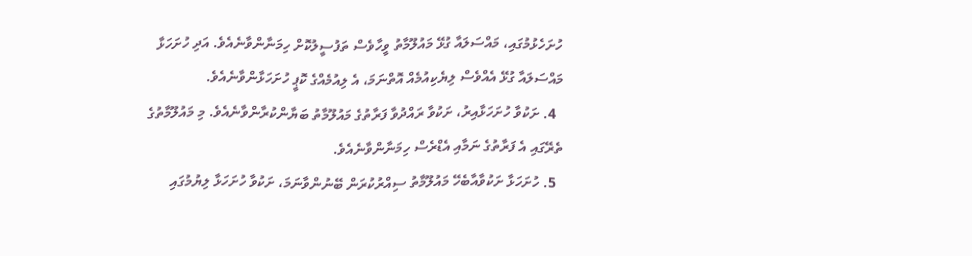ހުށަހެޅުމުގައި، މައްސަލައާ ގުޅޭ މައުލޫމާތު ވީހާވެސް ތަފުސީލުކޮށް ހިމަނާންވާނެއެވެ. އަދި ހުށަހަޅާ މައްސަލައާ ގުޅޭ އެއްވެސް ލިޔެކިއުމެއް އޮތްނަމަ، އެ ލިއުމެއްގެ ކޮޕީ ހުށަހަޅާންވާނެއެވެ.
  4. ށަކުވާ ހުށަހަޅާއިރު، ށަކުވާ ރައްދުވާ ފަރާތުގެ މައުލޫމާތު ބަޔާންކުރާންވާނެއެވެ. މި މައުލޫމާތުގެ ތެރޭގައި އެ ފަރާތުގެ ނަމާއި އެޑްރެސް ހިމަނާންވާނެއެވެ.
  5. ހުށަހަޅާ ށަކުވާއާބެހޭ މައުލޫމާތު ސިއްރުކުރަން ބޭނުންވާނަމަ، ށަކުވާ ހުށަހަޅާ ލިޔުމުގައި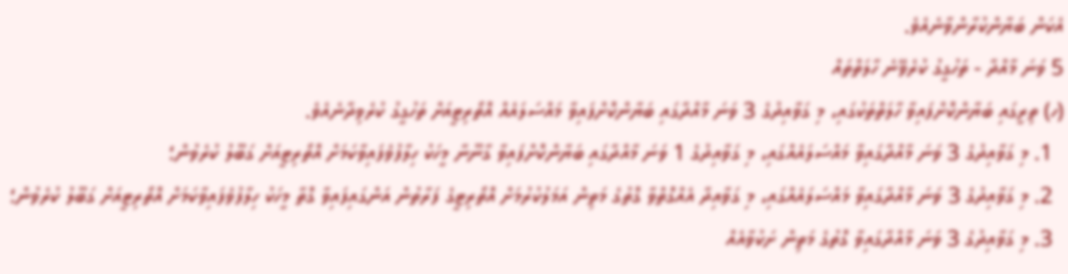އެކަން ބަޔާންކުރާންވާނެއެވެ.
5 ވަނަ މާއްދާ - ތަހުގީގު ކުރެވޭނެ ހާލަތްތައް
(ހ) ތިރީގައި ބަޔާންކޮށްފައިވާ ހާލަތްތަކުގައި، މި ގަވާއިދުގެ 3 ވަނަ މާއްދާގައި ބަޔާންކޮށްފައިވާ މައްސަލައެއް އޮތޯރިޓީއަށް ތަހުގީގު ކުރެވިދާނެއެވެ.
  1. މި ގަވާއިދުގެ 3 ވަނަ މާއްދާގައިވާ މައްސަލައެއްގައި، މި ގަވާއިދުގެ 1 ވަނަ މާއްދާގައި ބަޔާންކޮށްފައިވާ ގާނޫނާ މީހަކު ހިލާފުވެފައިވާކަމަށް އޮތޯރިޓީއަށް ގަބޫލު ކުރެވުން؛
  2. މި ގަވާއިދުގެ 3 ވަނަ މާއްދާގައިވާ މައްސަލައެއްގައި، މި ގަވާއިދާ އެއްގޮތްވާ ގޮތުގެ މަތިން އަމަލުކުރުމަށް އޮތޯރިޓީގެ ފަރާތުން އަންގައިފައިވާ ގޮތާ މީހަކު ހިލާފުވެފައިވާކަމަށް އޮތޯރިޓީއަށް ގަބޫލު ކުރެވުން؛
  3. މި ގަވާއިދުގެ 3 ވަނަ މާއްދާގައިވާ ގޮތުގެ މަތިން ށަކުވާއެއް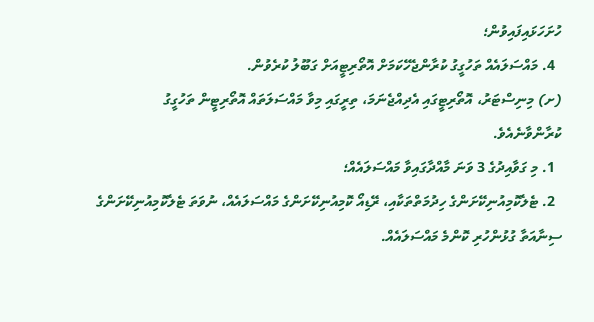ހުށަހަޅައިފައިވުން؛
  4. މައްސަލައެއް ތަހުގީގު ކުރާންޖެހޭކަމަށް އޮތޯރިޓީއަށް ގަބޫލު ކުރެވުން.
(ށ) މިނިސްޓަރު، އޮތޯރިޓީގައި އެދިއްޖެނަމަ، ތިރީގައި މިވާ މައްސަލަތައް އޮތޯރިޓީން ތަހުގީގު ކުރާންވާނެއެވެ.
  1. މި ގަވާއިދުގެ 3 ވަނަ މާއްދާގައިވާ މައްސަލައެއް؛
  2. ޓެލެކޮމިއުނިކޭށަންގެ ހިދުމަތްތަކާއި، ރޭޑިއޯ ކޮމިއުނިކޭށަންގެ މައްސަލައެއް، ނުވަތަ ޓެލެކޮމިއުނިކޭށަންގެ ސިނާއަތާ ގުޅުންހުރި ކޮންމެ މައްސަލައެއް.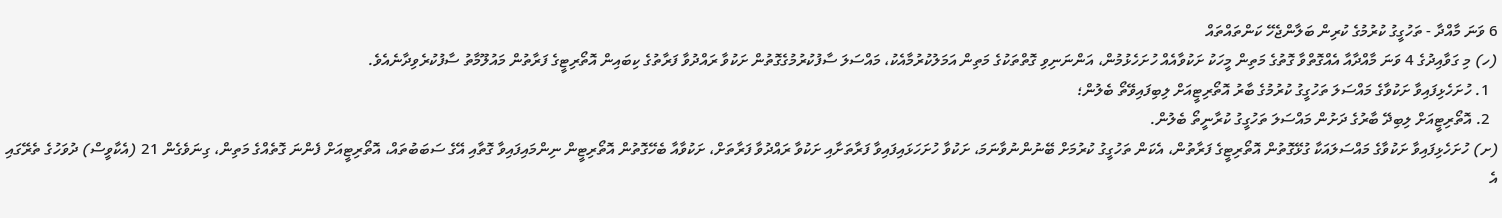6 ވަނަ މާއްދާ - ތަހުގީގު ކުރުމުގެ ކުރިން ބަލާންޖެހޭ ކަންތައްތައް
(ހ) މި ގަވާއިދުގެ 4 ވަނަ މާއްދާއާ އެއްގޮތްވާ ގޮތުގެ މަތިން މީހަކު ށަކުވާއެއް ހުށަހެޅުމުން، އަންނަނިވި ގޮތްތަކުގެ މަތިން އަމަލުކުރުމާއެކު، މައްސަލަ ސާފުކުރުމުގެގޮތުން ށަކުވާ ރައްދުވާ ފަރާތުގެ ކިބައިން އޮތޯރިޓީގެ ފަރާތުން މައުލޫމާތު ސާފުކުރެވިދާނެއެވެ.
  1. ހުށަހެޅިފައިވާ ށަކުވާގެ މައްސަލަ ތަހުގީގު ކުރުމުގެ ބާރު އޮތޯރިޓީއަށް ލިބިފައިވޭތޯ ބެލުން؛
  2. އޮތޯރިޓީއަށް ލިބިދޭ ބާރުގެ ދަށުން މައްސަލަ ތަހުގީގު ކުރާނީތޯ ބެލުން.
(ށ) ހުށަހެޅިފައިވާ ށަކުވާގެ މައްސަލައަކާ ގުޅޭގޮތުން އޮތޯރިޓީގެ ފަރާތުން، އެކަން ތަހުގީގު ކުރުމަށް ބޭނުންނުވާނަމަ، ށަކުވާ ހުށަހަޅައިފައިވާ ފަރާތަށާއި ށަކުވާ ރައްދުވާ ފަރާތަށް، ށަކުވާއާ ބެހޭގޮތުން އޮތޯރިޓީން ނިންމައިފައިވާ ގޮތާއި އޭގެ ސަބަބުތައް، އޮތޯރިޓީއަށް ފެންނަ ގޮތެއްގެ މަތިން، ގިނަވެގެން 21 (އެކާވީސް) ދުވަހުގެ ތެރޭގައި އެ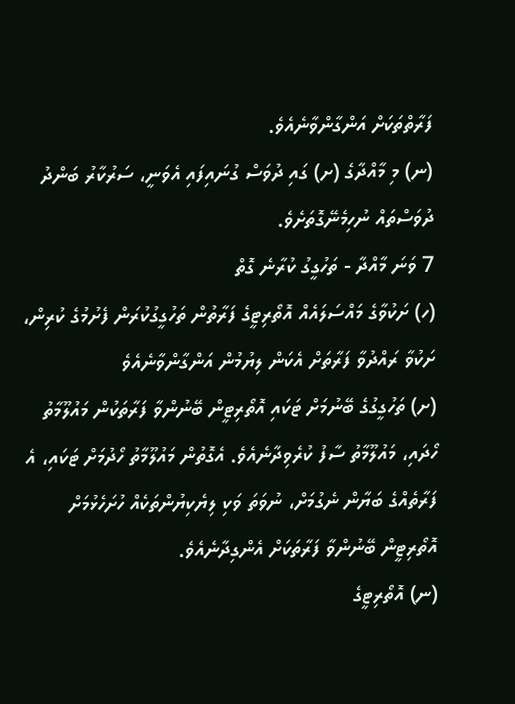ފަރާތްތަކަށް އަންގާންވާނެއެވެ.
(ނ) މި މާއްދާގެ (ށ) ގައި ދުވަސް ގުނައިފައި އެވަނީ، ސަރުކާރު ބަންދު ދުވަސްތައް ނުހިމެނޭގޮތަށެވެ.
7 ވަނަ މާއްދާ - ތަހުގީގު ކުރާނެ ގޮތް
(ހ) ށަކުވާގެ މައްސަލައެއް އޮތޯރިޓީގެ ފަރާތުން ތަހުގީގުކުރަން ފެށުމުގެ ކުރިން، ށަކުވާ ރައްދުވާ ފަރާތަށް އެކަން ލިޔުމުން އަންގާންވާނެއެވެ
(ށ) ތަހުގީގުގެ ބޭނުމަށް ޓަކައި އޮތޯރިޓީން ބޭނުންވާ ފަރާތަކުން މައުލޫމާތު ހޯދައި، މައުލޫމާތު ސާފު ކުރެވިދާނެއެވެ. އެގޮތުން މައުލޫމާތު ހޯދުމަށް ޓަކައި، އެ ފަރާތެއްގެ ބަޔާން ނެގުމަށް، ނުވަތަ ވަކި ލިޔެކިޔުންތަކެއް ހުށަހެޅުމަށް އޮތޯރިޓީން ބޭނުންވާ ފަރާތަކަށް އެންގިދާނެއެވެ.
(ނ) އޮތޯރިޓީގެ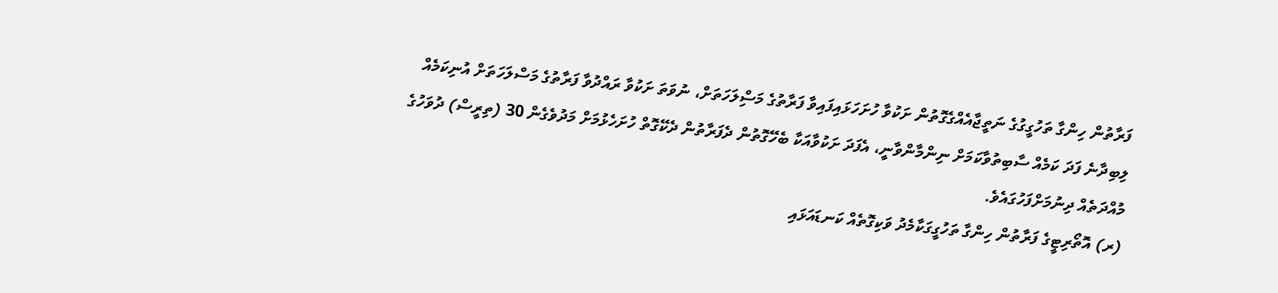ފަރާތުން ހިންގާ ތަހުގީގުގެ ނަތީޖާއެއްގެގޮތުން ށަކުވާ ހުށަހަޅައިފައިވާ ފަރާތުގެ މަސިްލަހަތަށް، ނުވަތަ ށަކުވާ ރައްދުވާ ފަރާތުގެ މަސްލަހަތަށް އުނިކަމެއް ލިބިދާނެ ފަދަ ކަމެއް ސާބިތުވާކަމަށް ނިންމާންވާނީ، އެފަދަ ށަކުވާއަކާ ބެހޭގޮތުން ދެފަރާތުން ދެކޭގޮތް ހުށަހެޅުމަށް މަދުވެގެން 30 (ތިރީސް) ދުވަހުގެ މުއްދަތެއް ދިނުމަށްފަހުގައެވެ.
(ރ) އޮތޯރިޓީގެ ފަރާތުން ހިންގާ ތަހުގީގަކާމެދު ވަކިގޮތެއް ކަނޑައަޅައި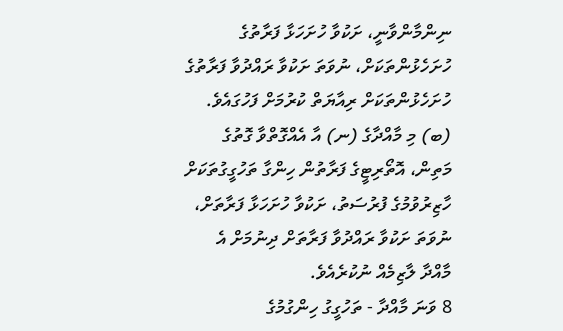ނިންމާންވާނީ، ށަކުވާ ހުށަހަޅާ ފަރާތުގެ ހުށަހެޅުންތަކަށް، ނުވަތަ ށަކުވާ ރައްދުވާ ފަރާތުގެ ހުށަހެޅުންތަކަށް ރިއާޔަތް ކުރުމަށް ފަހުގައެވެ.
(ބ) މި މާއްދާގެ (ނ) އާ އެއްގޮތްވާ ގޮތުގެ މަތިން، އޮތޯރިޓީގެ ފަރާތުން ހިންގާ ތަހުގީގުތަކަށް ހާޒިރުވުމުގެ ފުރުސަތު، ށަކުވާ ހުށަހަޅާ ފަރާތަށް، ނުވަތަ ށަކުވާ ރައްދުވާ ފަރާތަށް ދިނުމަށް އެ މާއްދާ ލާޒިމެއް ނުކުރެއެވެ.
8 ވަނަ މާއްދާ - ތަހުގީގު ހިންގުމުގެ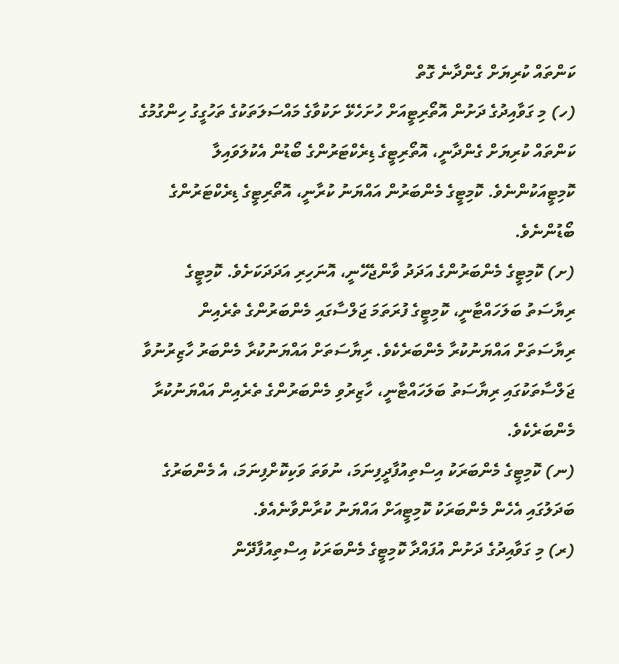ކަންތައް ކުރިޔަށް ގެންދާނެ ގޮތް
(ހ) މި ގަވާއިދުގެ ދަށުން އޮތޯރިޓީއަށް ހުށަހެޅޭ ށަކުވާގެ މައްސަލަތަކުގެ ތަހުގީގު ހިންގުމުގެ ކަންތައް ކުރިޔަށް ގެންދާނީ، އޮތޯރިޓީގެ ޑިރެކްޓަރުންގެ ބޯޑުން އެކުލަވައިލާ ކޮމިޓީއަކުންނެވެ. ކޮމިޓީގެ މެންބަރުން އައްޔަނު ކުރާނީ، އޮތޯރިޓީގެ ޑިރެކްޓަރުންގެ ބޯޑުންނެވެ.
(ށ) ކޮމިޓީގެ މެންބަރުންގެ އަދަދު ވާންޖެހޭނީ، އޮނަހިރި އަދަދަކަށެވެ. ކޮމިޓީގެ ރިޔާސަތު ބަލަހައްޓާނީ، ކޮމިޓީގެ ފުރަތަމަ ޖަލްސާގައި މެންބަރުންގެ ތެރެއިން ރިޔާސަތަށް އައްޔަނުކުރާ މެންބަރެކެވެ. ރިޔާސަތަށް އައްޔަނުކުރާ މެންބަރު ހާޒިރުނުވާ ޖަލްސާތަކުގައި ރިޔާސަތު ބަލަހައްޓާނީ، ހާޒިރުވި މެންބަރުންގެ ތެރެއިން އައްޔަނުކުރާ މެންބަރެކެވެ.
(ނ) ކޮމިޓީގެ މެންބަރަކު އިސްތިއުފާދީފިނަމަ، ނުވަތަ ވަކިކޮށްފިނަމަ، އެ މެންބަރުގެ ބަދަލުގައި އެހެން މެންބަރަކު ކޮމިޓީއަށް އައްޔަނު ކުރާންވާނެއެވެ.
(ރ) މި ގަވާއިދުގެ ދަށުން އުފައްދާ ކޮމިޓީގެ މެންބަރަކު އިސްތިއުފާދޭން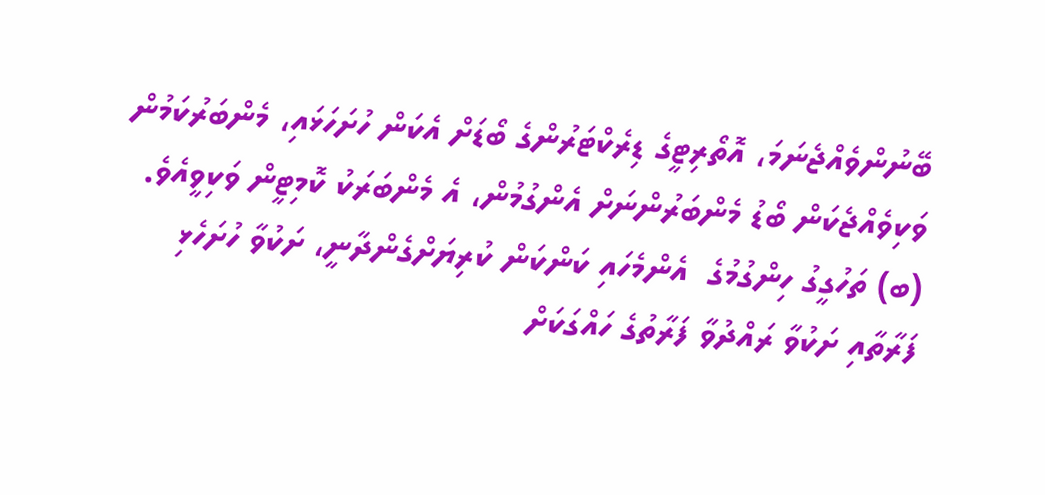ބޭނުންވެއްޖެނަމަ، އޮތޯރިޓީގެ ޑިރެކްޓަރުންގެ ބޯޑަށް އެކަން ހުށަހަޅައި، މެންބަރުކަމުން ވަކިވެއްޖެކަން ބޯޑު މެންބަރުންނަށް އެންގުމުން، އެ މެންބަރަކު ކޮމިޓީން ވަކިވީއެވެ.
(ބ) ތަހުގީގު ހިންގުމުގެ  އެންމެހައި ކަންކަން ކުރިޔަށްގެންދާނީ، ށަކުވާ ހުށަހެޅި ފަރާތާއި ށަކުވާ ރައްދުވާ ފަރާތުގެ ހައްގަކަށް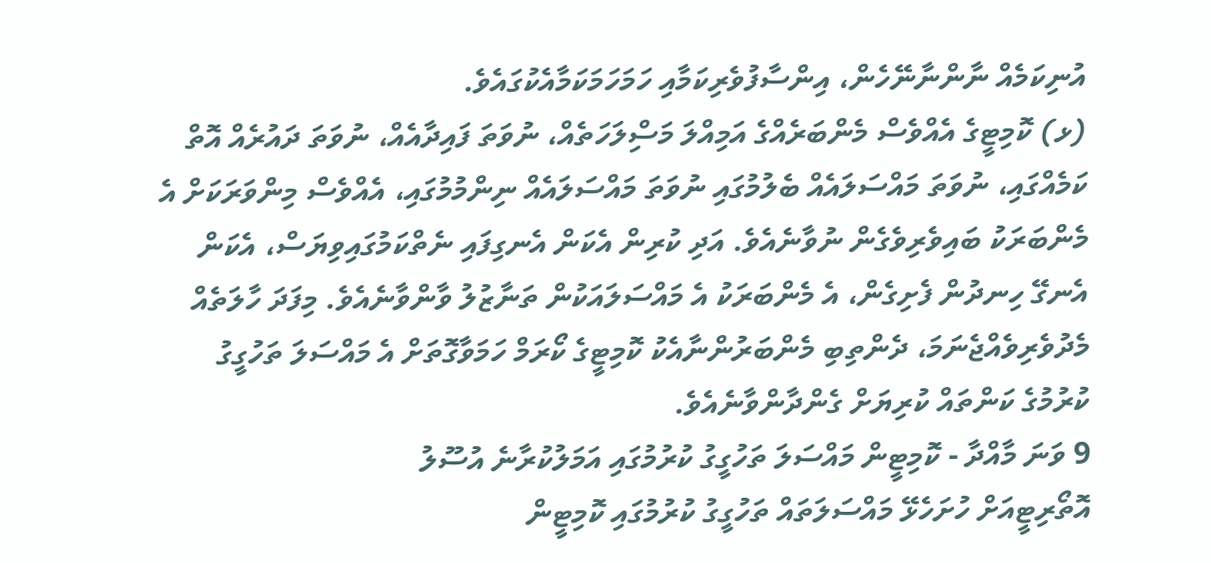އުނިކަމެއް ނާންނާނޭހެން، އިންސާފުވެރިކަމާއި ހަމަހަމަކަމާއެކުގައެވެ.
(ޅ) ކޮމިޓީގެ އެއްވެސް މެންބަރެއްގެ އަމިއްލަ މަސިްލަހަތެއް، ނުވަތަ ފައިދާއެއް، ނުވަތަ ދައުރެއް އޮތް ކަމެއްގައި، ނުވަތަ މައްސަލައެއް ބެލުމުގައި ނުވަތަ މައްސަލައެއް ނިންމުމުގައި، އެއްވެސް މިންވަރަކަށް އެ މެންބަރަކު ބައިވެރިވެގެން ނުވާނެއެވެ. އަދި ކުރިން އެކަން އެނގިފައި ނެތްކަމުގައިވިޔަސް، އެކަން އެނގޭ ހިނދުން ފެށިގެން، އެ މެންބަރަކު އެ މައްސަލައަކުން ތަނާޒުލު ވާންވާނެއެވެ. މިފަދަ ހާލަތެއް މެދުވެރިވެއްޖެނަމަ، ދެންތިބި މެންބަރުންނާއެކު ކޮމިޓީގެ ކޯރަމް ހަމަވާގޮތަށް އެ މައްސަލަ ތަހުގީގު ކުރުމުގެ ކަންތައް ކުރިޔަށް ގެންދާންވާނެއެވެ.
9 ވަނަ މާއްދާ - ކޮމިޓީން މައްސަލަ ތަހުގީގު ކުރުމުގައި އަމަލުކުރާނެ އުސޫލު
އޮތޯރިޓީއަށް ހުށަހެޅޭ މައްސަލަތައް ތަހުގީގު ކުރުމުގައި ކޮމިޓީން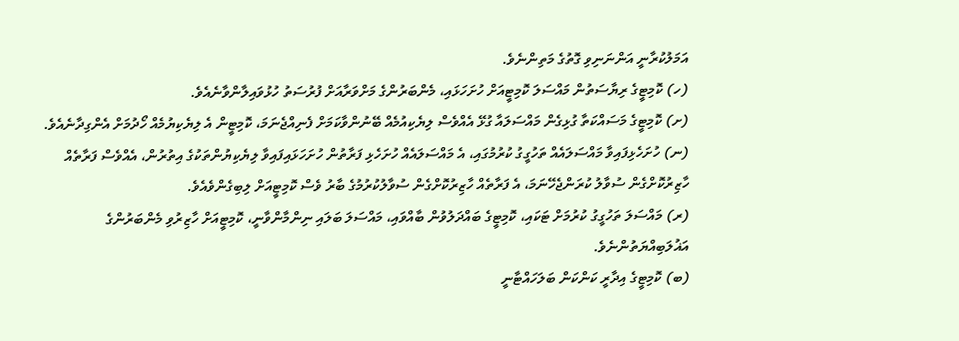އަމަލުކުރާނީ އަންނަނިވި ގޮތުގެ މަތިންނެވެ.
(ހ) ކޮމިޓީގެ ރިޔާސަތުން މައްސަލަ ކޮމިޓީއަށް ހުށަހަޅައި، މެންބަރުންގެ މަށްވަރާއަށް ފުރުސަތު ހުޅުވައިލާންވާނެއެވެ.
(ށ) ކޮމިޓީގެ މަސައްކަތާ ގުޅިގެން މައްސަލައާ ގުޅޭ އެއްވެސް ލިޔެކިއުމެއް ބޭނުންވާކަމަށް ފެނިއްޖެނަމަ، ކޮމިޓީން އެ ލިޔެކިޔުމެއް ހޯދުމަށް އެންގިދާނެއެވެ.
(ނ) ހުށަހެޅިފައިވާ މައްސަލައެއް ތަހުގީގު ކުރުމުގައި، އެ މައްސަލައެއް ހުށަހެޅި ފަރާތުން ހުށަހަޅައިފައިވާ ލިޔެކިޔުންތަކުގެ އިތުރުން، އެއްވެސް ފަރާތެއް ހާޒިރުކޮށްގެން ސުވާލު ކުރަންޖެހޭނަމަ، އެ ފަރާތެއް ހާޒިރުކޮށްގެން ސުވާލުކުރުމުގެ ބާރު ވެސް ކޮމިޓީއަށް ލިބިގެންވެއެވެ.
(ރ) މައްސަލަ ތަހުގީގު ކުރުމަށް ޓަކައި، ކޮމިޓީގެ ބައްދަލުވުން ބާއްވައި، މައްސަލަ ބަލައި ނިންމާންވާނީ، ކޮމިޓީއަށް ހާޒިރުވި މެންބަރުންގެ އަޣުލަބިއްޔަތުންނެވެ.
(ބ) ކޮމިޓީގެ އިދާރީ ކަންކަން ބަލަހައްޓާނީ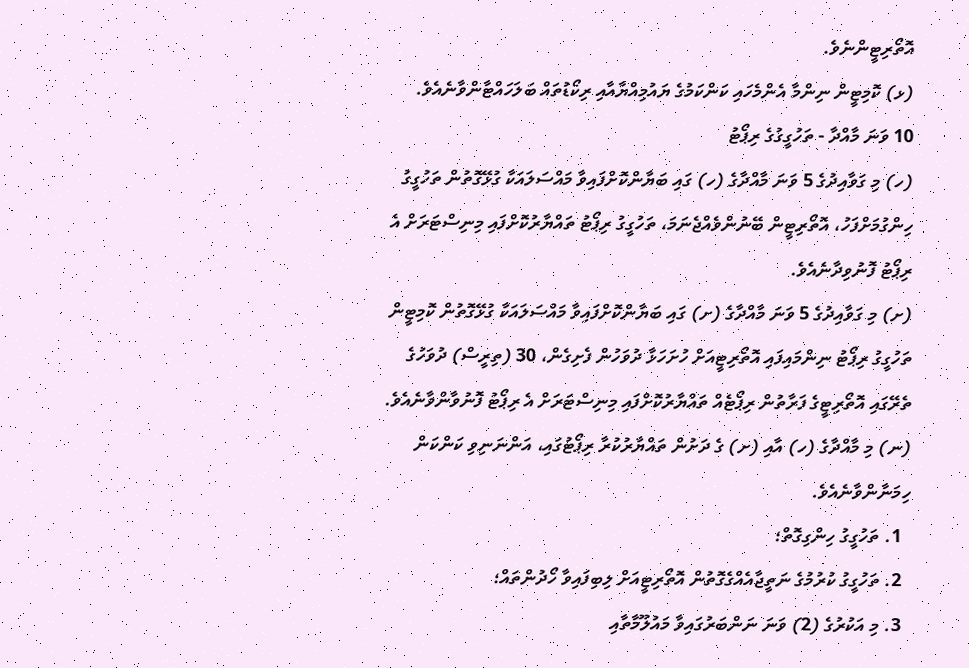އޮތޯރިޓީންނެވެ.
(ޅ) ކޮމިޓީން ނިންމާ އެންމެހައި ކަންކަމުގެ ޔައުމިއްޔާއާއި ރިކޯޑުތައް ބަލަހައްޓާންވާނެއެވެ.
10 ވަނަ މާއްދާ - ތަހުގީގުގެ ރިޕޯޓު
(ހ) މި ގަވާއިދުގެ 5 ވަނަ މާއްދާގެ (ހ) ގައި ބަޔާންކޮށްފައިވާ މައްސަލައަކާ ގުޅޭގޮތުން ތަހުގީގު ހިންގުމަށްފަހު، އޮތޯރިޓީން ބޭނުންވެއްޖެނަމަ، ތަހުގީގު ރިޕޯޓު ތައްޔާރުކޮށްފައި މިނިސްޓަރަށް އެ ރިޕޯޓު ފޮނުވިދާނެއެވެ.
(ށ) މި ގަވާއިދުގެ 5 ވަނަ މާއްދާގެ (ށ) ގައި ބަޔާންކޮށްފައިވާ މައްސަލައަކާ ގުޅޭގޮތުން ކޮމިޓީން ތަހުގީގު ރިޕޯޓު ނިންމައިފައި އޮތޯރިޓީއަށް ހުށަހަޅާ ދުވަހުން ފެށިގެން، 30 (ތިރީސް) ދުވަހުގެ ތެރޭގައި އޮތޯރިޓީގެ ފަރާތުން ރިޕޯޓެއް ތައްޔާރުކޮށްފައި މިނިސްޓަރަށް އެ ރިޕޯޓު ފޮނުވާންވާނެއެވެ.
(ނ) މި މާއްދާގެ (ހ) އާއި (ށ) ގެ ދަށުން ތައްޔާރުކުރާ ރިޕޯޓުގައި، އަންނަނިވި ކަންކަން ހިމަނާންވާނެއެވެ.
  1. ތަހުގީގު ހިންގިގޮތް؛
  2. ތަހުގީގު ކުރުމުގެ ނަތީޖާއެއްގެގޮތުން އޮތޯރިޓީއަށް ލިބިފައިވާ ހޯދުންތައް؛
  3. މި އަކުރުގެ (2) ވަނަ ނަންބަރުގައިވާ މައުލޫމާތާއި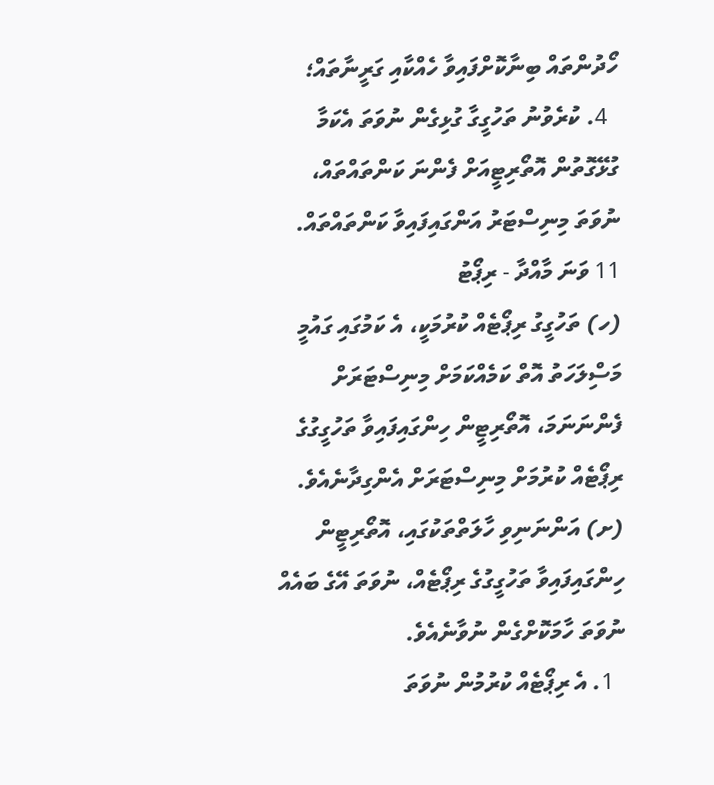ހޯދުންތައް ބިނާކޮށްފައިވާ ހެއްކާއި ގަރީނާތައް؛
  4. ކުރެވުނު ތަހުގީގާ ގުޅިގެން ނުވަތަ އެކަމާ ގުޅޭގޮތުން އޮތޯރިޓީއަށް ފެންނަ ކަންތައްތައް، ނުވަތަ މިނިސްޓަރު އަންގައިފައިވާ ކަންތައްތައް.
11 ވަނަ މާއްދާ - ރިޕޯޓު
(ހ) ތަހުގީގު ރިޕޯޓެއް ކުރުމަކީ، އެ ކަމުގައި ގައުމީ މަސިްލަހަތު އޮތް ކަމެއްކަމަށް މިނިސްޓަރަށް ފެންނަނަމަ، އޮތޯރިޓީން ހިންގައިފައިވާ ތަހުގީގުގެ ރިޕޯޓެއް ކުރުމަށް މިނިސްޓަރަށް އެންގިދާނެއެވެ.
(ށ) އަންނަނިވި ހާލަތްތަކުގައި، އޮތޯރިޓީން ހިންގައިފައިވާ ތަހުގީގުގެ ރިޕޯޓެއް، ނުވަތަ އޭގެ ބައެއް ނުވަތަ ހާމަކޮށްގެން ނުވާނެއެވެ.
  1. އެ ރިޕޯޓެއް ކުރުމުން ނުވަތަ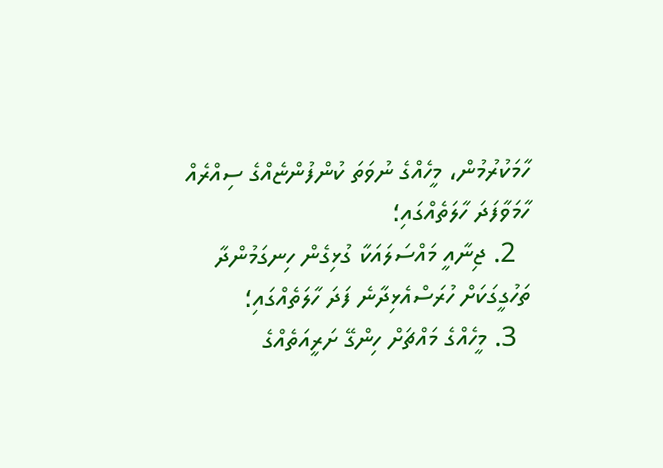ހާމަކުރުމުން، މީހެއްގެ ނުވަތަ ކުންފުންޏެއްގެ ސިއްރެއް ހާމަވާފަދަ ހާލަތެއްގައި؛
  2. ޖިނާއީ މައްސަލައަކާ ގުޅިގެން ހިނގަމުންދާ ތަހުގީގަކަށް ހުރަސްއެޅިދާނެ ފަދަ ހާލަތެއްގައި؛
  3. މީހެއްގެ މައްޗަށް ހިންގޭ ށަރީއަތެއްގެ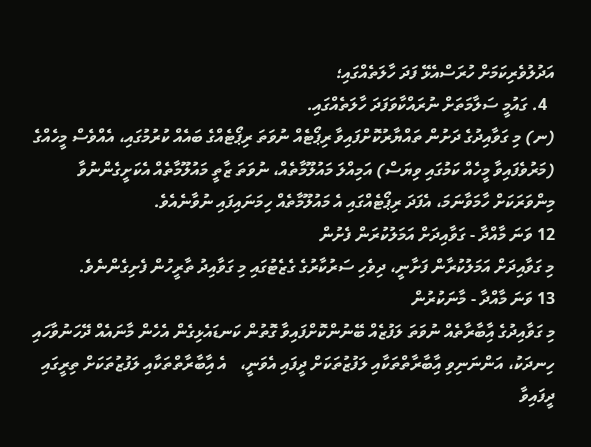އަދުލުވެރިކަމަށް ހުރަސްއެޅޭ ފަދަ ހާލަތެއްގައި؛
  4. ގައުމީ ސަލާމަތަށް ނުރައްކާވަފަދަ ހާލަތެއްގައި.
(ނ) މި ގަވާއިދުގެ ދަށުން ތައްޔާރުކޮށްފައިވާ ރިޕޯޓެއް ނުވަތަ ރިޕޯޓެއްގެ ބައެއް ކުރުމުގައި، އެއްވެސް މީހެއްގެ (މަރުވެފައިވާ މީހެއް ކަމުގައި ވިޔަސް) އަމިއްލަ މައުލޫމާތެއް، ނުވަތަ ޒާތީ މައުލޫމާތެއް އެކަށީގެންނުވާ މިންވަރަކަށް ހާމަވާނަމަ، އެފަދަ ރިޕޯޓެއްގައި އެ މައުލޫމާތެއް ހިމަނައިފައި ނުވާނެއެވެ.
12 ވަނަ މާއްދާ - ގަވާއިދަށް އަމަލުކުރަން ފެށުން
މި ގަވާއިދަށް އަމަލުކުރާން ފަށާނީ، ދިވެހި ސަރުކާރުގެ ގެޒެޓުގައި މި ގަވާއިދު ތާރީހުން ފެށިގެންނެވެ.
13 ވަނަ މާއްދާ - މާނަކުރުން
މި ގަވާއިދުގެ އާިބާރާތެއް ނުވަތަ ލަފުޒެއް ބޭނުންކޮށްފައިވާ ގޮތުން ކަނޑައެޅިގެން އެހެން މާނައެއް ދޭހަނުވާހައި ހިނދަކު، އަންނަނިވި އާިބާރާތްތަކާއި ލަފުޒުތަކަށް ދީފައި އެވަނީ،   އެ އާިބާރާތްތަކާއި ލަފުޒުތަކަށް ތިރީގައި ދީފައިވާ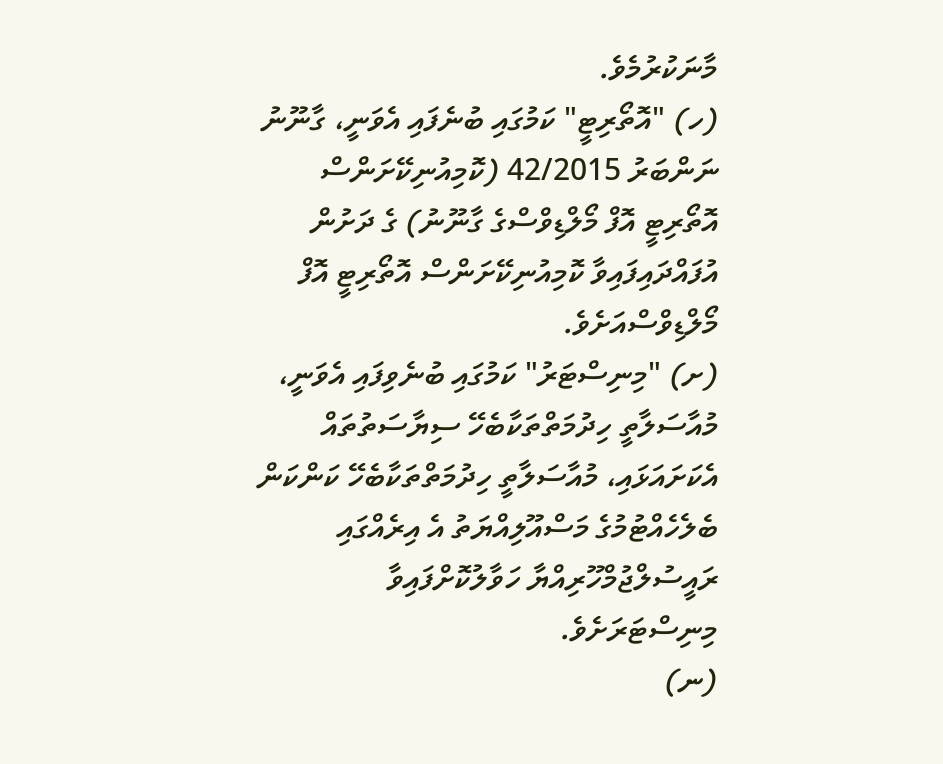މާނަކުރުމެވެ.
(ހ) "އޮތޯރިޓީ" ކަމުގައި ބުނެފައި އެވަނީ، ގާނޫނު ނަންބަރު 42/2015 (ކޮމިއުނިކޭށަންސް އޮތޯރިޓީ އޮފް މޯލްޑިވްސްގެ ގާނޫނު) ގެ ދަށުން އުފައްދައިފައިވާ ކޮމިއުނިކޭށަންސް އޮތޯރިޓީ އޮފް މޯލްޑިވްސްއަށެވެ.
(ށ) "މިނިސްޓަރު" ކަމުގައި ބުނެވިފައި އެވަނީ، މުއާސަލާތީ ހިދުމަތްތަކާބެހޭ ސިޔާސަތުތައް އެކަށައަޅައި، މުއާސަލާތީ ހިދުމަތްތަކާބެހޭ ކަންކަން ބެލެހެއްޓުމުގެ މަސްއޫލިއްޔަތު އެ އިރެއްގައި ރައީސުލްޖުމްހޫރިއްޔާ ހަވާލުކޮށްފައިވާ މިނިސްޓަރަށެވެ.
(ނ)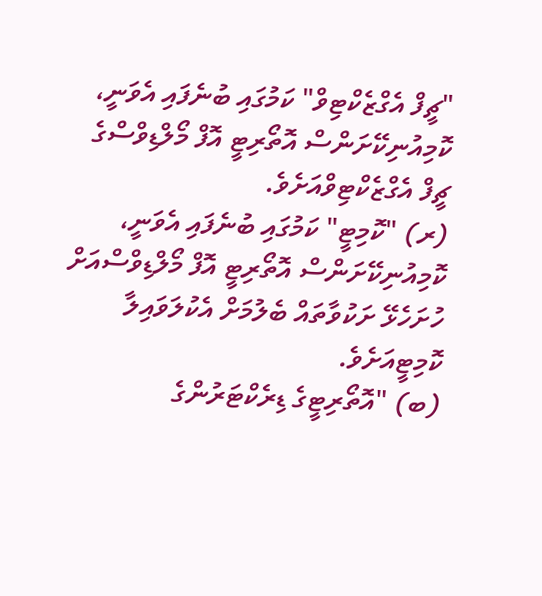"ޗީފް އެގްޒެކްޓިވް" ކަމުގައި ބުނެފައި އެވަނީ، ކޮމިއުނިކޭށަންސް އޮތޯރިޓީ އޮފް މޯލްޑިވްސްގެ ޗީފް އެގްޒެކްޓިވްއަށެވެ.
(ރ) "ކޮމިޓީ" ކަމުގައި ބުނެފައި އެވަނީ، ކޮމިއުނިކޭށަންސް އޮތޯރިޓީ އޮފް މޯލްޑިވްސްއަށް ހުށަހެޅޭ ށަކުވާތައް ބެލުމަށް އެކުލަވައިލާ ކޮމިޓީއަށެވެ.
(ބ) "އޮތޯރިޓީގެ ޑިރެކްޓަރުންގެ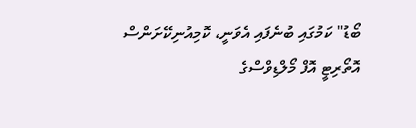ބޯޑު" ކަމުގައި ބުނެފައި އެވަނީ، ކޮމިއުނިކޭށަންސް އޮތޯރިޓީ އޮފް މޯލްޑިވްސްގެ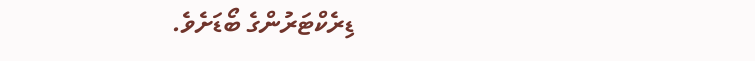ޑިރެކްޓަރުންގެ ބޯޑަށެވެ.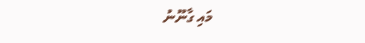މައި ގާނޫނު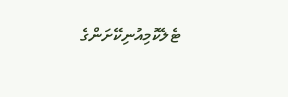ޓެލެކޮމިއުނިކޭށަންގެ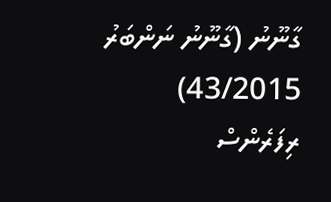ގާނޫނު (ގާނޫނު ނަންބަރު 43/2015)
ރިފަރެންސް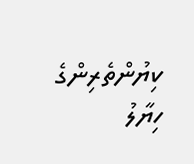ކިޔުންތެރިންގެ ހިޔާލު